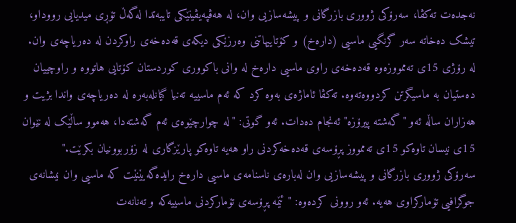نەجدەت تەکڤا، سەرۆکی ژووری بازرگانی و پیشەسازیی وان، لە هەڤپەیڤینێکی تایبەتدا لەگەڵ تۆڕی میدیایی رووداو، تیشک دەخاتە سەر گرنگیی ماسیی (دارەخ) و کۆتاییهاتنی وەرزێکی دیکەی قەدەخەی راوکردن لە دەریاچەی وان.
لە رۆژی 15ی تەممووزەوە قەدەخەی راوی ماسیی دارەخ لە وانی باکووری کوردستان کۆتایی هاتووە و راوچییان دەستیان بە ماسیگرتن کردووەتەوە. تەکڤا ئاماژەی بەوە کرد کە ئەم ماسییە تەنیا گیانلەبەرە لە دەریاچەی واندا بژیت و هەزاران ساڵە ئەو "گەشتە پیرۆزە" ئەنجام دەدات. ئەو گوتی: "لە چوارچێوەی ئەم گەشتەدا، هەموو ساڵێک لە نێوان 15ی نیسان تاوەکو 15ی تەممووز پڕۆسەی قەدەخەکردنی راو هەیە تاوەکو پارێزگاری لە زۆربوونیان بکرێت."
سەرۆکی ژووری بازرگانی و پیشەسازیی وان لەبارەی ناسنامەی ماسیی دارەخ رایدەگەیێنێت کە ماسیی وان نیشانەی جوگرافیی تۆمارکراوی هەیە. ئەو روونی کردەوە: "ئێمە پڕۆسەی تۆمارکردنی ماسییەکە و تەنانەت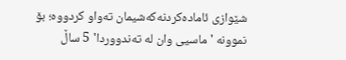شێوازی ئامادەکردنەکەشیمان تەواو کردووە؛ بۆ نموونە 'ماسیی وان لە تەندووردا' 5 ساڵ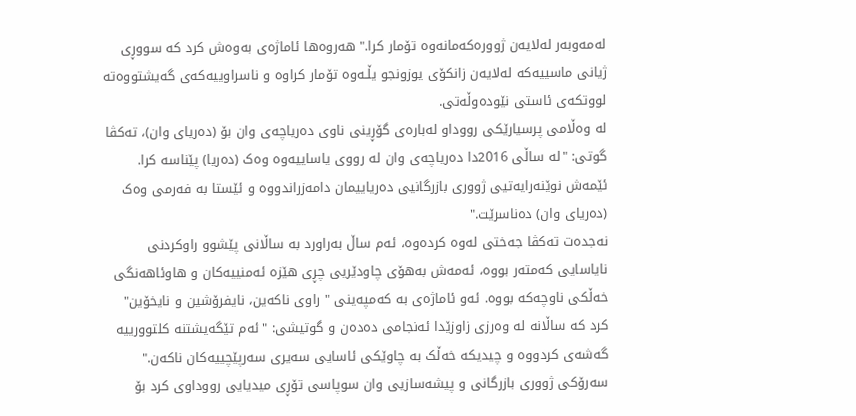لەمەوبەر لەلایەن ژوورەکەمانەوە تۆمار کرا." هەروەها ئاماژەی بەوەش کرد کە سووڕی ژیانی ماسییەکە لەلایەن زانکۆی یوزونجو یڵـەوە تۆمار کراوە و ناسراوییەکەی گەیشتووەتە لووتکەی ئاستی نێودەوڵەتی.
لە وەڵامی پرسیارێکی رووداو لەبارەی گۆڕینی ناوی دەریاچەی وان بۆ (دەریای وان)، تەکڤا گوتی: "لە ساڵی 2016دا دەریاچەی وان لە رووی یاساییەوە وەک (دەریا) پێناسە کرا. ئێمەش نوێنەرایەتیی ژووری بازرگانیی دەریاییمان دامەزراندووە و ئێستا بە فەرمی وەک (دەریای وان) دەناسرێت."
نەجدەت تەکڤا جەختی لەوە کردەوە، ئەم ساڵ بەراورد بە ساڵانی پێشوو راوکردنی نایاسایی کەمتەر بووە، ئەمەش بەهۆی چاودێریی چڕی هێزە ئەمنییەکان و هاوئاهەنگی خەڵکی ناوچەکە بووە. ئەو ئاماژەی بە کەمپەینی " راوی ناکەین، نایفرۆشین و نایخۆین" کرد کە ساڵانە لە وەرزی زاوزێدا ئەنجامی دەدەن و گوتیشی: "ئەم تێگەیشتنە کلتوورییە گەشەی کردووە و چیدیکە خەڵک بە چاوێکی ئاسایی سەیری سەرپێچییەکان ناکەن."
سەرۆکی ژووری بازرگانی و پیشەسازیی وان سوپاسی تۆڕی میدیایی رووداوی کرد بۆ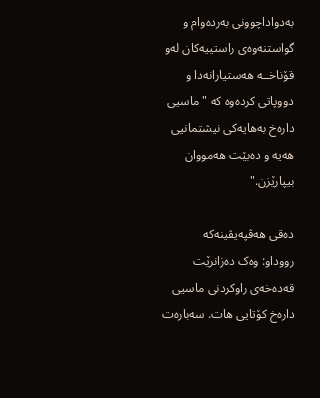بەدواداچوونی بەردەوام و گواستنەوەی راستییەکان لەو قۆناخــە هەستیارانەدا و دووپاتی کردەوە کە "ماسیی دارەخ بەهایەکی نیشتمانیی هەیە و دەبێت هەمووان بیپارێزن."

دەقی هەڤپەیڤینەکە
رووداو: وەک دەزانرێت قەدەخەی راوکردنی ماسیی دارەخ کۆتایی هات. سەبارەت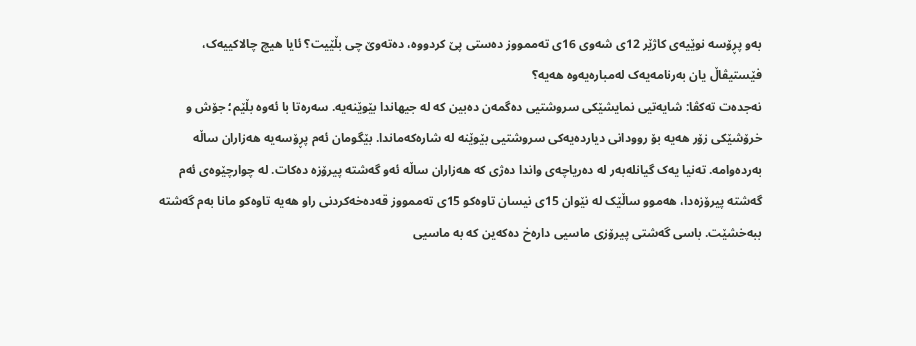بەو پڕۆسە نوێیەی کاژێر 12ی شەوی 16ی تەممووز دەستی پێ کردووە، دەتەوێ چی بڵێیت؟ ئایا هیچ چالاکییەک، فێستیڤاڵ یان بەرنامەیەک لەمبارەیەوە هەیە؟
نەجدەت تەکڤا: شایەتیی نمایشێکی سروشتیی دەگمەن دەبین کە لە جیهاندا بێوێنەیە. سەرەتا با ئەوە بڵێم؛ جۆش و خرۆشێکی زۆر هەیە بۆ روودانی دیاردەیەکی سروشتیی بێوێنە لە شارەکەماندا. بێگومان ئەم پڕۆسەیە هەزاران ساڵە بەردەوامە. تەنیا یەک گیانلەبەر لە دەریاچەی واندا دەژی کە هەزاران ساڵە ئەو گەشتە پیرۆزە دەکات. لە چوارچێوەی ئەم گەشتە پیرۆزەدا، هەموو ساڵێک لە نێوان 15ی نیسان تاوەکو 15ی تەممووز قەدەخەکردنی راو هەیە تاوەکو مانا بەم گەشتە ببەخشێت. باسی گەشتی پیرۆزی ماسیی دارەخ دەکەین کە بە ماسیی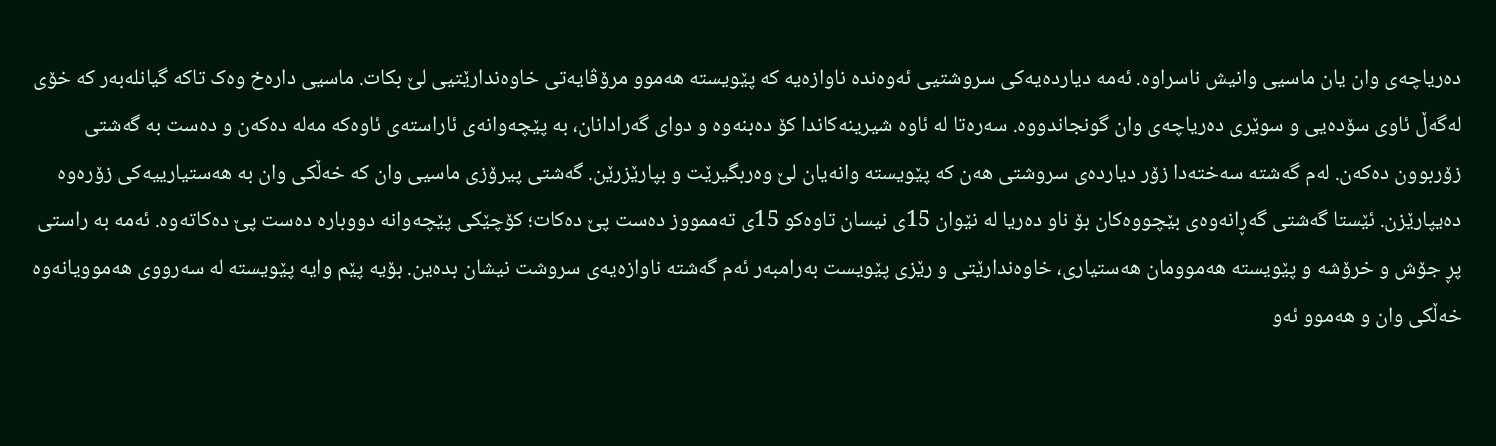دەریاچەی وان یان ماسیی وانیش ناسراوە. ئەمە دیاردەیەکی سروشتیی ئەوەندە ناوازەیە کە پێویستە هەموو مرۆڤایەتی خاوەندارێتیی لێ بکات. ماسیی دارەخ وەک تاکە گیانلەبەر کە خۆی لەگەڵ ئاوی سۆدەیی و سوێری دەریاچەی وان گونجاندووە. سەرەتا لە ئاوە شیرینەکاندا کۆ دەبنەوە و دوای گەرادانان، بە پێچەوانەی ئاراستەی ئاوەکە مەلە دەکەن و دەست بە گەشتی زۆربوون دەکەن. لەم گەشتە سەختەدا زۆر دیاردەی سروشتی هەن کە پێویستە وانەیان لێ وەربگیرێت و بپارێزرێن. گەشتی پیرۆزی ماسیی وان کە خەڵکی وان بە هەستیارییەکی زۆرەوە دەیپارێزن. ئێستا گەشتی گەڕانەوەی بێچووەکان بۆ ناو دەریا لە نێوان 15ی نیسان تاوەکو 15ی تەممووز دەست پێ دەکات؛ کۆچێکی پێچەوانە دووبارە دەست پێ دەکاتەوە. ئەمە بە راستی پڕ جۆش و خرۆشە و پێویستە هەموومان هەستیاری، خاوەندارێتی و رێزی پێویست بەرامبەر ئەم گەشتە ناوازەیەی سروشت نیشان بدەین. بۆیە پێم وایە پێویستە لە سەرووی هەموویانەوە خەڵکی وان و هەموو ئەو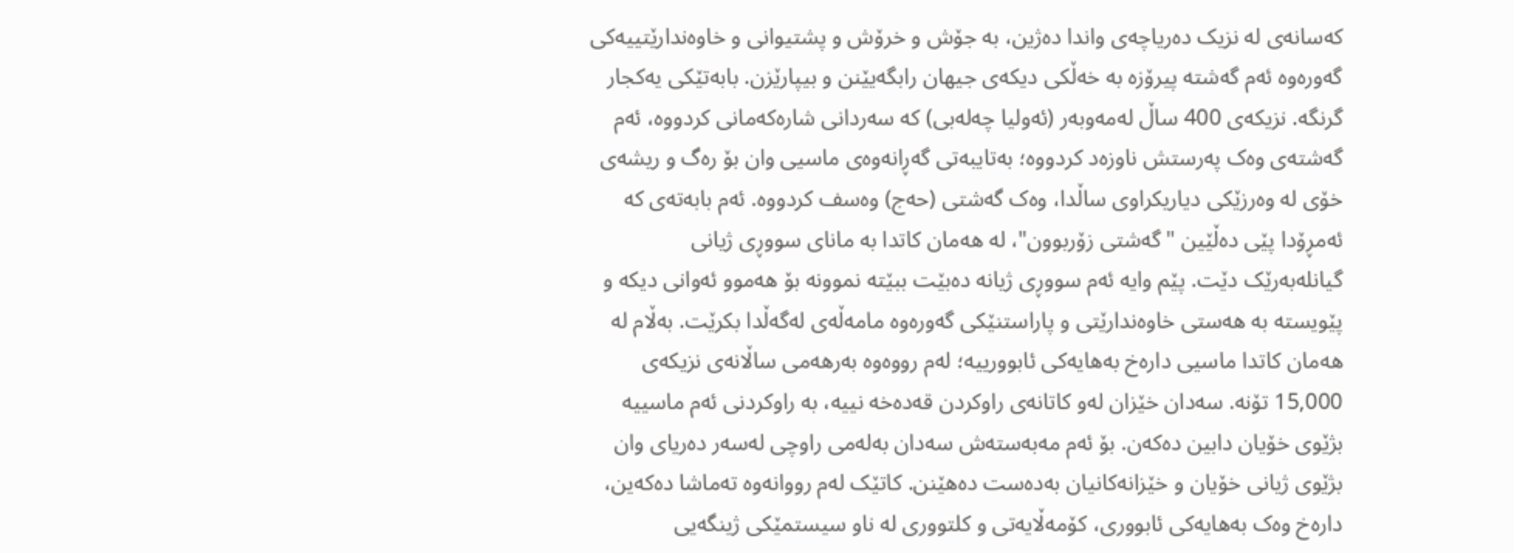کەسانەی لە نزیک دەریاچەی واندا دەژین، بە جۆش و خرۆش و پشتیوانی و خاوەندارێتییەکی گەورەوە ئەم گەشتە پیرۆزە بە خەڵکی دیکەی جیهان رابگەیێنن و بیپارێزن. بابەتێکی یەکجار گرنگە. نزیکەی 400 ساڵ لەمەوبەر (ئەولیا چەلەبی) کە سەردانی شارەکەمانی کردووە، ئەم گەشتەی وەک پەرستش ناوزەد کردووە؛ بەتایبەتی گەڕانەوەی ماسیی وان بۆ رەگ و ریشەی خۆی لە وەرزێکی دیاریکراوی ساڵدا، وەک گەشتی (حەج) وەسف کردووە. ئەم بابەتەی کە ئەمڕۆدا پێی دەڵێین "گەشتی زۆربوون"، لە هەمان کاتدا بە مانای سووڕی ژیانی گیانلەبەرێک دێت. پێم وایە ئەم سووڕی ژیانە دەبێت ببێتە نموونە بۆ هەموو ئەوانی دیکە و پێویستە بە هەستی خاوەندارێتی و پاراستنێکی گەورەوە مامەڵەی لەگەڵدا بکرێت. بەڵام لە هەمان کاتدا ماسیی دارەخ بەهایەکی ئابوورییە؛ لەم رووەوە بەرهەمی ساڵانەی نزیکەی 15,000 تۆنە. سەدان خێزان لەو کاتانەی راوکردن قەدەخە نییە، بە راوکردنی ئەم ماسییە بژێوی خۆیان دابین دەکەن. بۆ ئەم مەبەستەش سەدان بەلەمی راوچی لەسەر دەریای وان بژێوی ژیانی خۆیان و خێزانەکانیان بەدەست دەهێنن. کاتێک لەم رووانەوە تەماشا دەکەین، دارەخ وەک بەهایەکی ئابووری، کۆمەڵایەتی و کلتووری لە ناو سیستمێکی ژینگەیی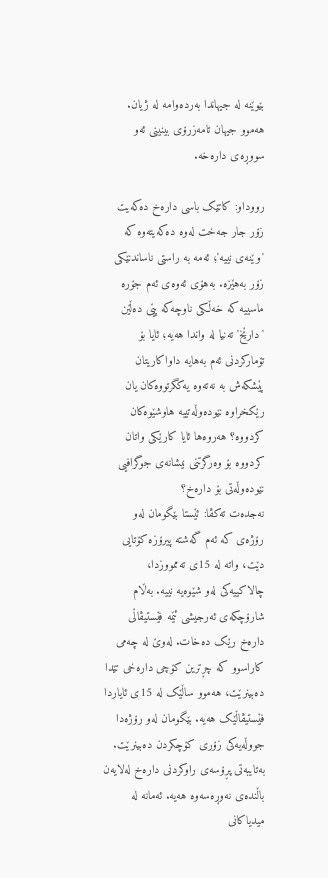بێوێنە لە جیهاندا بەردەوامە لە ژیان. هەموو جیهان تامەزرۆی بینینی ئەو سووڕەی دارەخە.

رووداو: کاتێک باسی دارەخ دەکەیت زۆر جار جەخت لەوە دەکەیتەوە کە 'وێنەی نییە'؛ ئەمە بە راستی ناساندنێکی زۆر بەهێزە. بەهۆی ئەوەی ئەم جۆرە ماسییە کە خەڵکی ناوچەکە پێی دەڵێن 'دارێخ' تەنیا لە واندا هەیە؛ ئایا بۆ تۆمارکردنی ئەم بەهایە داواکاریتان پێشکەش بە نەتەوە یەکگرتووەکان یان رێکخراوە نێودەوڵەتییە هاوشێوەکان کردووە؟ هەروەها ئایا کارێکی واتان کردووە بۆ وەرگرتنی نیشانەی جوگرافیی نێودەوڵەتی بۆ دارەخ؟
نەجدەت تەکڤا: ئێستا بێگومان لەو رۆژەی کە ئەم گەشتە پیرۆزە کۆتایی دێت، واتە لە 15ی تەممووزدا، چالاکییەکی لەو شێوەیە نییە. بەڵام شارۆچکەی ئەرجیشی ئێمە فێستیڤاڵی دارەخ رێک دەخات. لەوێ لە چەمی کاراسوو کە چڕترین کۆچی دارەخی تێدا دەبینرێت، هەموو ساڵێک لە 15ی ئایاردا فێستیڤاڵێک هەیە. بێگومان لەو رۆژەدا جووڵەیەکی زۆری کۆچکردن دەبینرێت. بەتایبەتی پڕۆسەی راوکردنی دارەخ لەلایەن باڵندەی نەوڕەسەوە هەیە. ئەمانە لە میدیاکانی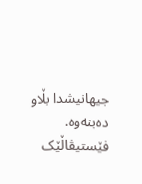جیهانیشدا بڵاو دەبنەوە. فێستیڤاڵێک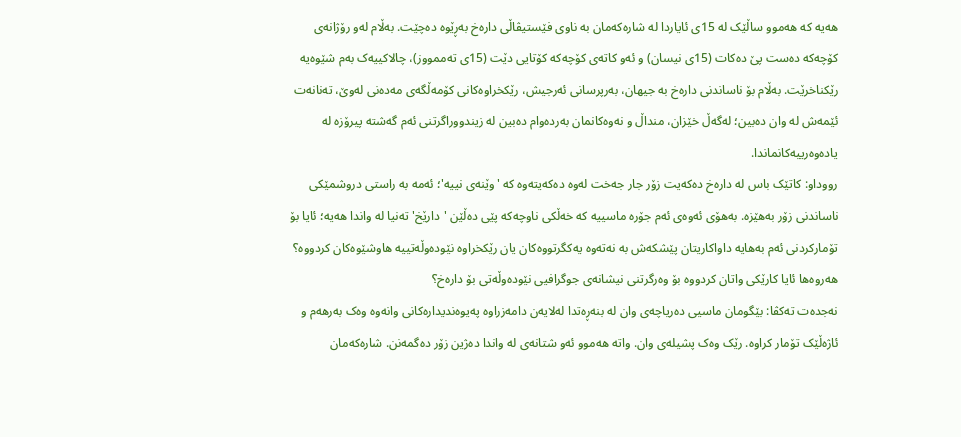هەیە کە هەموو ساڵێک لە 15ی ئایاردا لە شارەکەمان بە ناوی فێستیڤاڵی دارەخ بەڕێوە دەچێت. بەڵام لەو رۆژانەی کۆچەکە دەست پێ دەکات (15ی نیسان) و ئەو کاتەی کۆچەکە کۆتایی دێت (15ی تەممووز)، چالاکییەک بەم شێوەیە رێكناخرێت. بەڵام بۆ ناساندنی دارەخ بە جیهان، بەرپرسانی ئەرجیش، رێکخراوەکانی کۆمەڵگەی مەدەنی لەوێ، تەنانەت ئێمەش لە وان دەبین؛ لەگەڵ خێزان، منداڵ و نەوەکانمان بەردەوام دەبین لە زیندووراگرتنی ئەم گەشتە پیرۆزە لە یادەوەرییەکانماندا.
رووداو: کاتێک باس لە دارەخ دەکەیت زۆر جار جەخت لەوە دەکەیتەوە کە 'وێنەی نییە'؛ ئەمە بە راستی دروشمێکی ناساندنی زۆر بەهێزە. بەهۆی ئەوەی ئەم جۆرە ماسییە کە خەڵکی ناوچەکە پێی دەڵێن 'دارێخ' تەنیا لە واندا هەیە؛ ئایا بۆ تۆمارکردنی ئەم بەهایە داواکاریتان پێشکەش بە نەتەوە یەکگرتووەکان یان رێکخراوە نێودەوڵەتییە هاوشێوەکان کردووە؟ هەروەها ئایا کارێکی واتان کردووە بۆ وەرگرتنی نیشانەی جوگرافیی نێودەوڵەتی بۆ دارەخ؟
نەجدەت تەکڤا: بێگومان ماسیی دەریاچەی وان لە بنەڕەتدا لەلایەن دامەزراوە پەیوەندیدارەکانی وانەوە وەک بەرهەم و ئاژەڵێک تۆمار کراوە. رێک وەک پشیلەی وان. واتە هەموو ئەو شتانەی لە واندا دەژین زۆر دەگمەنن. شارەکەمان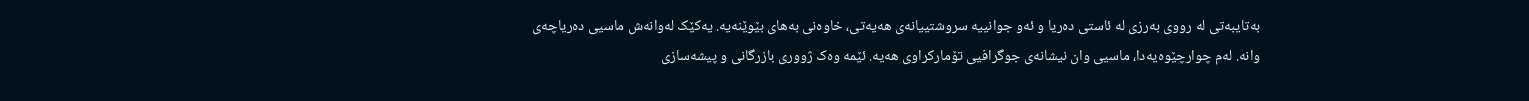بەتایبەتی لە رووی بەرزی لە ئاستی دەریا و ئەو جوانییە سروشتییانەی هەیەتی، خاوەنی بەهای بێوێنەیە. یەکێک لەوانەش ماسیی دەریاچەی وانە. لەم چوارچێوەیەدا، ماسیی وان نیشانەی جوگرافیی تۆمارکراوی هەیە. ئێمە وەک ژووری بازرگانی و پیشەسازی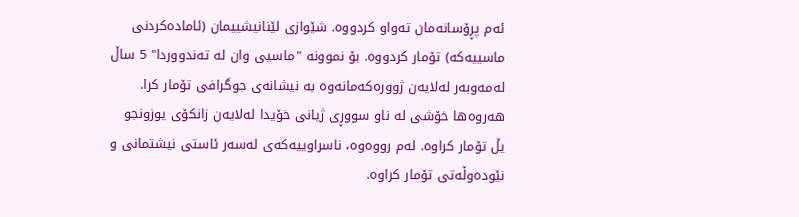ئەم پڕۆسانەمان تەواو کردووە. شێوازی لێنانیشییمان (ئامادەکردنی ماسییەکە) تۆمار کردووە. بۆ نموونە "ماسیی وان لە تەندووردا" 5 ساڵ لەمەوبەر لەلایەن ژوورەکەمانەوە بە نیشانەی جوگرافی تۆمار کرا. هەروەها خۆشی لە ناو سووڕی ژیانی خۆیدا لەلایەن زانکۆی یوزونجو یڵ تۆمار کراوە. لەم رووەوە، ناسراوییەکەی لەسەر ئاستی نیشتمانی و نێودەوڵەتی تۆمار کراوە.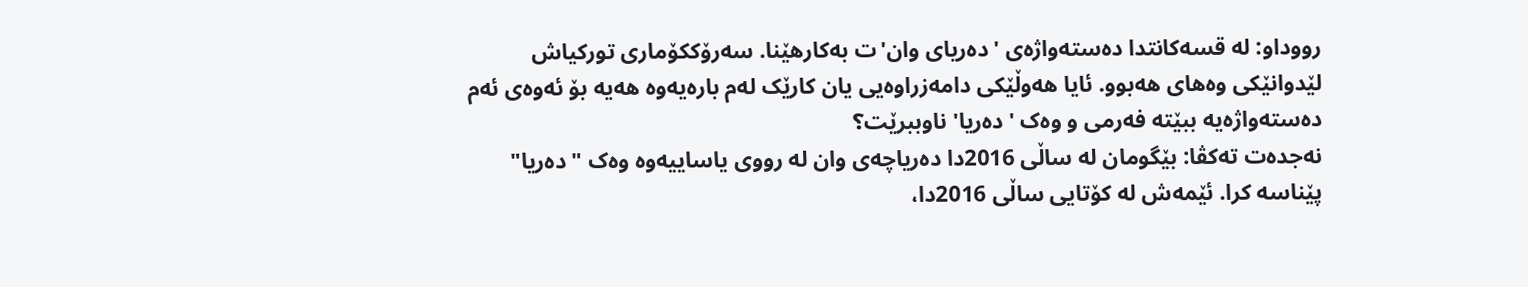رووداو: لە قسەکانتدا دەستەواژەی 'دەریای وان'ت بەکارهێنا. سەرۆککۆماری تورکیاش لێدوانێکی وەهای هەبوو. ئایا هەوڵێکی دامەزراوەیی یان کارێک لەم بارەیەوە هەیە بۆ ئەوەی ئەم دەستەواژەیە ببێتە فەرمی و وەک 'دەریا' ناوببرێت؟
نەجدەت تەکڤا: بێگومان لە ساڵی 2016دا دەریاچەی وان لە رووی یاساییەوە وەک "دەریا" پێناسە کرا. ئێمەش لە کۆتایی ساڵی 2016دا،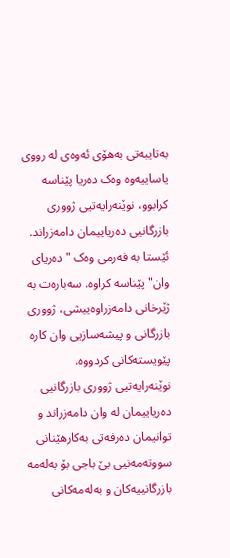بەتایبەتی بەهۆی ئەوەی لە رووی یاساییەوە وەک دەریا پێناسە کرابوو، نوێنەرایەتیی ژووری بازرگانیی دەریاییمان دامەزراند. ئێستا بە فەرمی وەک "دەریای وان" پێناسە کراوە. سەبارەت بە ژێرخانی دامەزراوەییشی، ژووری بازرگانی و پیشەسازیی وان کارە پێویستەکانی کردووە. نوێنەرایەتیی ژووری بازرگانیی دەریاییمان لە وان دامەزراند و توانیمان دەرفەتی بەکارهێنانی سووتەمەنیی بێ باجی بۆ بەلەمە بازرگانییەکان و بەلەمەکانی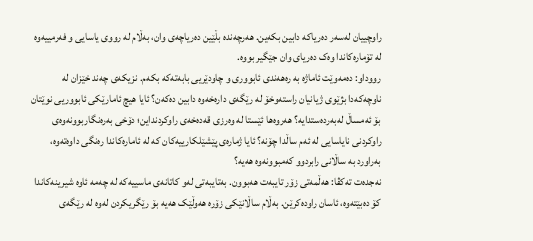راوچییان لەسەر دەریاکە دابین بکەین. هەرچەندە بڵێین دەریاچەی وان، بەڵام لە رووی یاسایی و فەرمییەوە لە تۆمارەکاندا وەک دەریای وان جێگیر بووە.
رووداو: دەمەوێت ئاماژە بە رەهەندی ئابووری و چاودێریی بابەتەکە بکەم. نزیکەی چەند خێزان لە ناوچەکەدا بژێوی ژیانیان راستەوخۆ لە رێگەی دارەخەوە دابین دەکەن؟ ئایا هیچ ئامارێکی ئابووریی نوێتان بۆ ئەمساڵ لەبەردەستدایە؟ هەروەها ئێستا لە وەرزی قەدەخەی راوکردنداین؛ دۆخی بەرەنگاربوونەوەی راوکردنی نایاسایی لە ئەم ساڵدا چۆنە؟ ئایا ژمارەی پێشێلکارییەکان کە لە ئامارەکاندا رەنگی داوەتەوە، بەراورد بە ساڵانی رابردوو کەمبوونەوە هەیە؟
نەجدەت تەکڤا: هەڵمەتی زۆر تایبەت هەبوون. بەتایبەتی لەو کاتانەی ماسییەکە لە چەمە ئاوە شیرینەکاندا کۆ دەبێتەوە، ئاسان راودەکرێن. بەڵام ساڵانێکی زۆرە هەوڵێک هەیە بۆ رێگریکردن لەوە لە رێگەی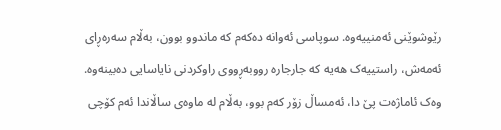رێوشوێنی ئەمنییەوە. سوپاسی ئەوانە دەکەم کە ماندوو بوون، بەڵام سەرەڕای ئەمەش، راستییەک هەیە کە جارجارە رووبەڕووی راوکردنی نایاسایی دەبینەوە. وەک ئاماژەت پێ دا، ئەمساڵ زۆر کەم بوو، بەڵام لە ماوەی ساڵاندا ئەم کۆچی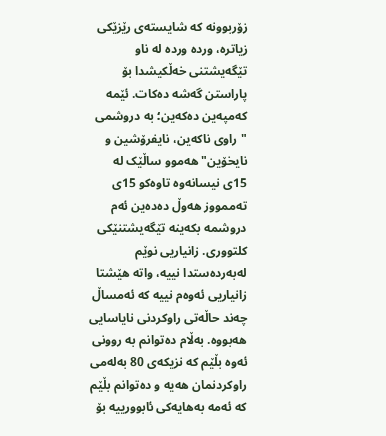زۆربوونە کە شایستەی رێزێکی زیاترە، وردە وردە لە ناو تێگەیشتنی خەڵکیشدا بۆ پاراستن گەشە دەکات. ئێمە کەمپەین دەکەین؛ بە دروشمی "راوی ناکەین، نایفرۆشین و نایخۆین" هەموو ساڵێک لە 15ی نیسانەوە تاوەکو 15ی تەممووز هەوڵ دەدەین ئەم دروشمە بکەینە تێگەیشتنێکی کلتووری. زانیاریی نوێم لەبەردەستدا نییە، واتە هێشتا زانیاریی ئەوەم نییە کە ئەمساڵ چەند حاڵەتی راوکردنی نایاسایی هەبووە. بەڵام دەتوانم بە روونی ئەوە بڵێم کە نزیکەی 80 بەلەمی راوکردنمان هەیە و دەتوانم بڵێم کە ئەمە بەهایەکی ئابوورییە بۆ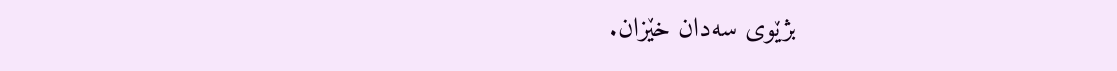بژێوی سەدان خێزان.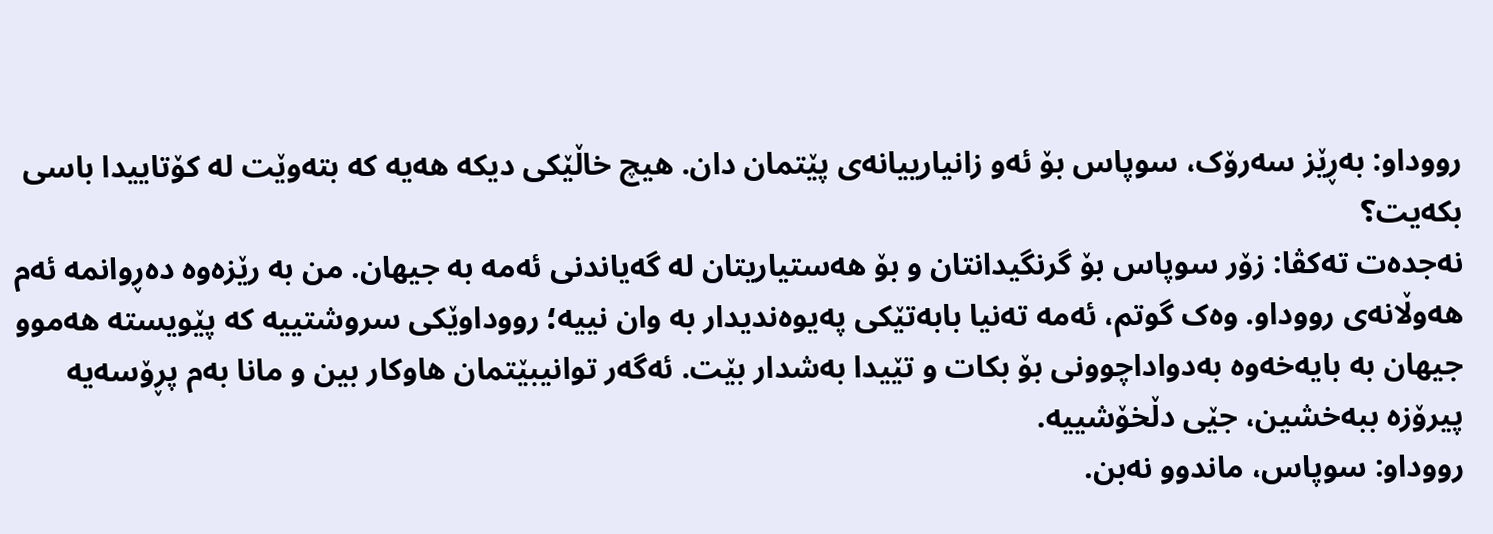رووداو: بەڕێز سەرۆک، سوپاس بۆ ئەو زانیارییانەی پێتمان دان. هیچ خاڵێکی دیکە هەیە کە بتەوێت لە کۆتاییدا باسی بکەیت؟
نەجدەت تەکڤا: زۆر سوپاس بۆ گرنگیدانتان و بۆ هەستیاریتان لە گەیاندنی ئەمە بە جیهان. من بە رێزەوە دەڕوانمە ئەم هەوڵانەی رووداو. وەک گوتم، ئەمە تەنیا بابەتێکی پەیوەندیدار بە وان نییە؛ رووداوێکی سروشتییە کە پێویستە هەموو جیهان بە بایەخەوە بەدواداچوونی بۆ بکات و تێیدا بەشدار بێت. ئەگەر توانیبێتمان هاوکار بین و مانا بەم پڕۆسەیە پیرۆزە ببەخشین، جێی دڵخۆشییە.
رووداو: سوپاس، ماندوو نەبن.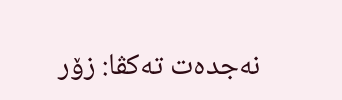نەجدەت تەکڤا: زۆر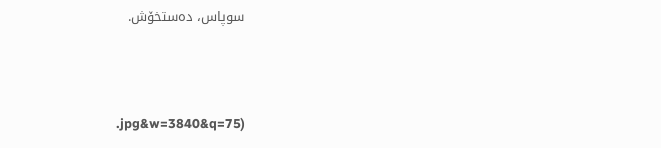سوپاس، دەستخۆش.



.jpg&w=3840&q=75)